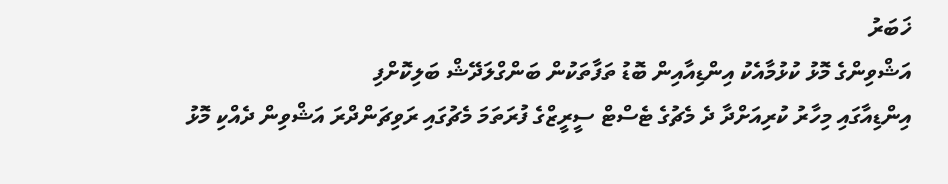ޚަބަރު
އަޝްވިންގެ މޮޅު ކުޅުމާއެކު އިންޑިއާއިން ބޮޑު ތަފާތަކުން ބަންގްލަދޭޝް ބަލިކޮށްފި
އިންޑިއާގައި މިހާރު ކުރިއަށްދާ ދެ މެޗުގެ ޓެސްޓް ސީރީޒްގެ ފުރަތަމަ މެޗުގައި ރަވިޗަންދްރަ އަޝްވިން ދެއްކި މޮޅު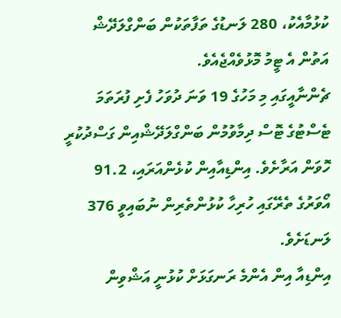ކުޅުމާއެކު، 280 ލަނޑުގެ ތަފާތަކުން ބަންގްލަދޭޝް އަތުން އެ ޓީމު މޮޅުވެއްޖެއެވެ.
ޗެންނާއީގައި މި މަހުގެ 19 ވަނަ ދުވަހު ފެށި ފުރަތަމަ ޓެސްޓުގެ ޓޮސް ދިމާވުމުން ބަންގްލަދޭޝްއިން ގަސްދުކުރީ ހޮވަން އަރާށެވެ. އިންޑިއާއިން ކުޅެންއަރައި، 91.2 އޯވަރުގެ ތެރޭގައި ހުރިހާ ކުޅުންތެރިން ނުބައިވީ 376 ލަނޑަށެވެ.
އިންޑިއާ އިން އެންމެ ރަނގަޅަށް ކުޅުނީ އަޝްވިން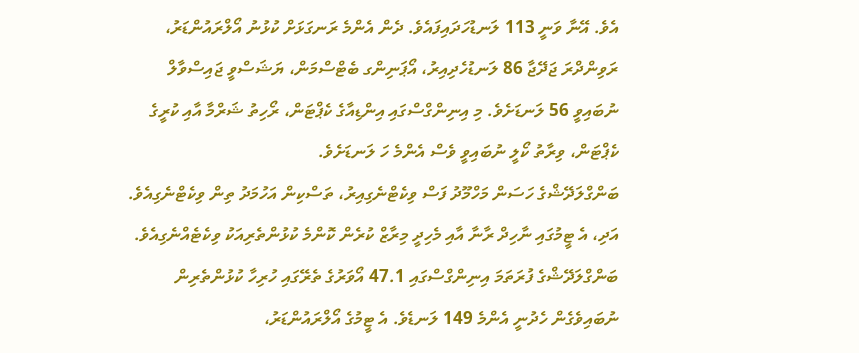އެވެ. އޭނާ ވަނީ 113 ލަނޑުހަދައިފައެވެ. ދެން އެންމެ ރަނގަޅަށް ކުޅުނު އޯލްރައުންޑަރު، ރަވިންދްރަ ޖަދޭޖާ 86 ލަނޑުހެދިއިރު، އޯޕަނިންގ ބެޓްސްމަން، ޔަޝަސްވީ ޖައިސްވާލް ނުބައިވީ 56 ލަނޑަށެވެ. މި އިނިންގްސްގައި އިންޑިއާގެ ކެޕްޓަން، ރޯހިތު ޝަރްމާ އާއި ކުރީގެ ކެޕްޓަން، ވިރާތު ކޯލީ ނުބައިވީ ވެސް އެންމެ ހަ ލަނޑަށެވެ.
ބަންގްލަދޭޝްގެ ހަސަން މަހްމޫދު ފަސް ވިކެޓްނެގިއިރު، ތަސްކިން އަހުމަދު ތިން ވިކެޓްނެގިއެވެ. އަދި، އެ ޓީމުގައި ނާހިދް ރާނާ އާއި މެހިދީ މިރާޒް ކުރެން ކޮންމެ ކުޅުންތެރިއަކު ވިކެޓެއްނެގިއެވެ.
ބަންގްލަދޭޝްގެ ފުރަތަމަ އިނިންގްސްގައި 47.1 އޯވަރުގެ ތެރޭގައި ހުރިހާ ކުޅުންތެރިން ނުބައިވެގެން ހެދުނީ އެންމެ 149 ލަނޑެވެ. އެ ޓީމުގެ އޯލްރައުންޑަރު،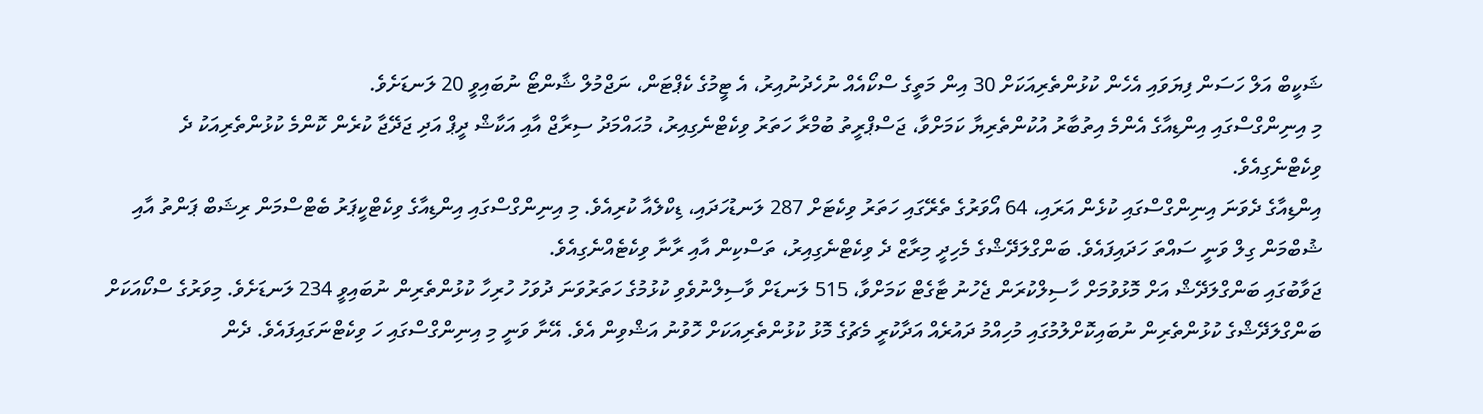ޝަކީބް އަލް ހަސަން ފިޔަވައި އެހެން ކުޅުންތެރިއަކަށް 30 އިން މަތީގެ ސްކޯއެއް ނުހެދުނުއިރު، އެ ޓީމުގެ ކެޕްޓަން، ނަޖްމުލް ޝާންޓޯ ނުބައިވީ 20 ލަނޑަށެވެ.
މި އިނިންގްސްގައި އިންޑިއާގެ އެންމެ އިތުބާރު އުކުންތެރިޔާ ކަމަށްވާ، ޖަސްޕްރީތު ބުމްރާ ހަތަރު ވިކެޓްނެގިއިރު، މުޙައްމަދު ސިރާޖް އާއި އަކާޝް ދީޕް އަދި ޖަދޭޖާ ކުރެން ކޮންމެ ކުޅުންތެރިއަކު ދެ ވިކެޓްނެގިއެވެ.
އިންޑިއާގެ ދެވަނަ އިނިންގްސްގައި ކުޅެން އަރައި، 64 އޯވަރުގެ ތެރޭގައި ހަތަރު ވިކެޓަށް 287 ލަނޑުހަދައި، ޑިކްލެއާ ކުރިއެވެ. މި އިނިންގްސްގައި އިންޑިއާގެ ވިކެޓްކީޕަރު ބެޓްސްމަން ރިޝަބް ޕަންތު އާއި ޝުބްމަން ގިލް ވަނީ ސައްތަ ހަދައިފައެވެ. ބަންގްލަދޭޝްގެ މެހިދީ މިރާޒް ދެ ވިކެޓްނެގިއިރު، ތަސްކިން އާއި ރާނާ ވިކެޓެއްނެގިއެވެ.
ޖަވާބުގައި ބަންގްލަދޭޝް އަށް މޮޅުވުމަށް ހާސިލްކުރަން ޖެހުނު ޓާގެޓް ކަމަށްވާ، 515 ލަނޑަށް ވާސިލްނުވެވި ކުޅުމުގެ ހަތަރުވަނަ ދުވަހު ހުރިހާ ކުޅުންތެރިން ނުބައިވީ 234 ލަނޑަށެވެ. މިވަރުގެ ސްކޯއަކަށް ބަންގްލަދޭޝްގެ ކުޅުންތެރިން ނުބައިކޮށްލުމުގައި މުހިއްމު ދައުރެއް އަދާކުރީ މެޗުގެ މޮޅު ކުޅުންތެރިއަކަށް ހޮވުނު އަޝްވިން އެވެ. އޭނާ ވަނީ މި އިނިންގްސްގައި ހަ ވިކެޓްނަގައިފައެވެ. ދެން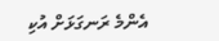އެންމެ ރަނގަޅަށް އުކި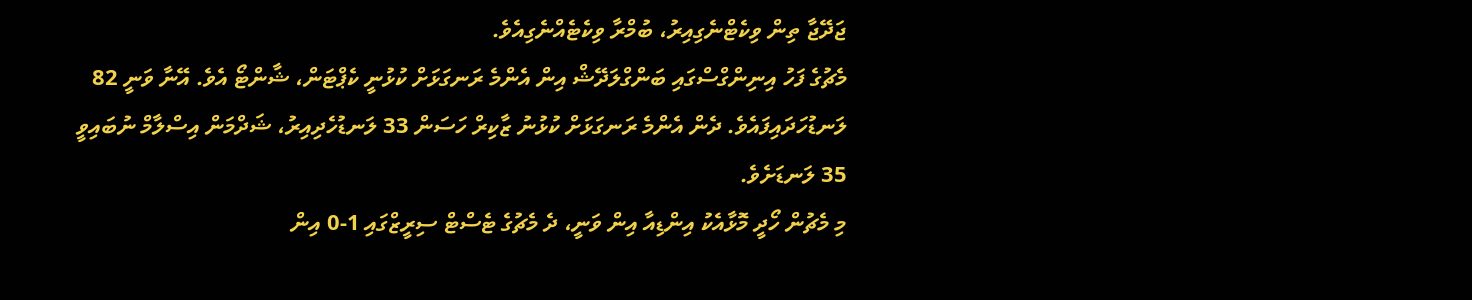ޖަދޭޖާ ތިން ވިކެޓްނެގިއިރު، ބުމްރާ ވިކެޓެއްނެގިއެވެ.
މެޗުގެ ފަހު އިނިންގްސްގައި ބަންގްލަދޭޝް އިން އެންމެ ރަނގަޅަށް ކުޅުނީ ކެޕްޓަން، ޝާންޓޯ އެވެ. އޭނާ ވަނީ 82 ލަނޑުހަދައިފައެވެ. ދެން އެންމެ ރަނގަޅަށް ކުޅުނު ޒާކިރް ހަސަން 33 ލަނޑުހެދިއިރު، ޝަދްމަން އިސްލާމް ނުބައިވީ 35 ލަނޑަށެވެ.
މި މެޗުން ހޯދީ މޮޅާއެކު އިންޑިއާ އިން ވަނީ، ދެ މެޗުގެ ޓެސްޓް ސިރީޒްގައި 1-0 އިން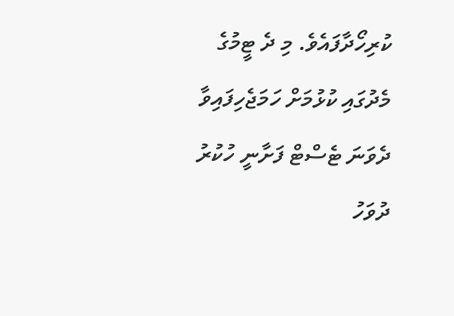ކުރިހޯދާފައެވެ. މި ދެ ޓީމުގެ މެދުގައި ކުޅުމަށް ހަމަޖެހިފައިވާ ދެވަނަ ޓެސްޓް ފަށާނީ ހުކުރު ދުވަހު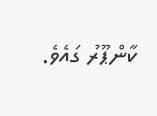ކާންޕޫރު ގައެވެ.